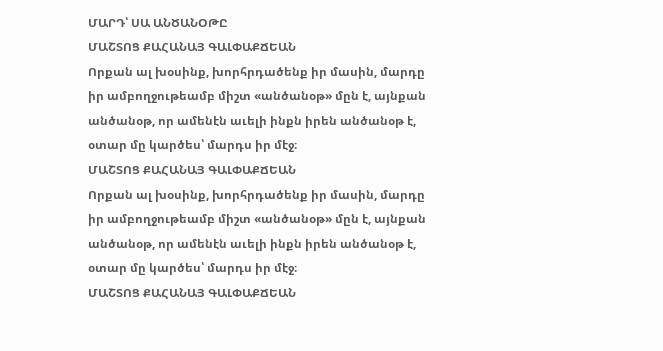ՄԱՐԴ՝ ՍԱ ԱՆԾԱՆՕԹԸ
ՄԱՇՏՈՑ ՔԱՀԱՆԱՅ ԳԱԼՓԱՔՃԵԱՆ
Որքան ալ խօսինք, խորհրդածենք իր մասին, մարդը իր ամբողջութեամբ միշտ «անծանօթ» մըն է, այնքան անծանօթ, որ ամենէն աւելի ինքն իրեն անծանօթ է, օտար մը կարծես՝ մարդս իր մէջ։
ՄԱՇՏՈՑ ՔԱՀԱՆԱՅ ԳԱԼՓԱՔՃԵԱՆ
Որքան ալ խօսինք, խորհրդածենք իր մասին, մարդը իր ամբողջութեամբ միշտ «անծանօթ» մըն է, այնքան անծանօթ, որ ամենէն աւելի ինքն իրեն անծանօթ է, օտար մը կարծես՝ մարդս իր մէջ։
ՄԱՇՏՈՑ ՔԱՀԱՆԱՅ ԳԱԼՓԱՔՃԵԱՆ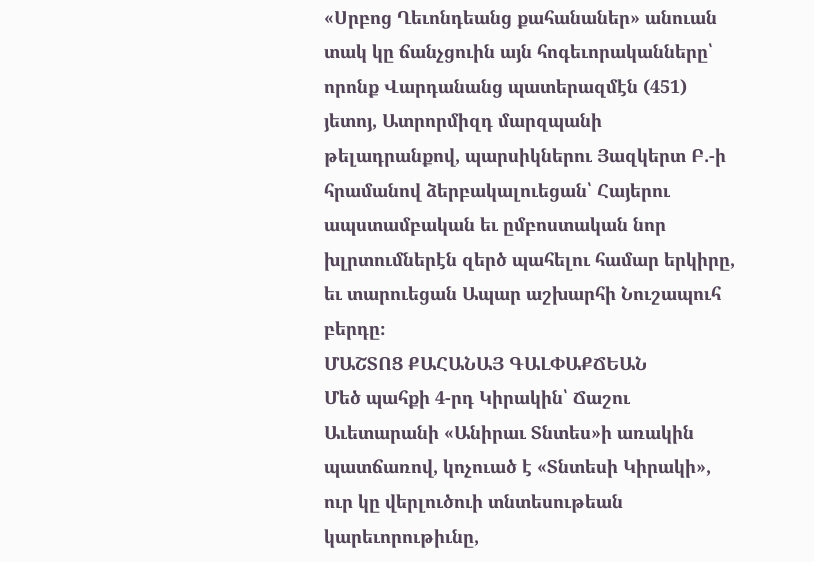«Սրբոց Ղեւոնդեանց քահանաներ» անուան տակ կը ճանչցուին այն հոգեւորականները՝ որոնք Վարդանանց պատերազմէն (451) յետոյ, Ատրորմիզդ մարզպանի թելադրանքով, պարսիկներու Յազկերտ Բ.-ի հրամանով ձերբակալուեցան՝ Հայերու ապստամբական եւ ըմբոստական նոր խլրտումներէն զերծ պահելու համար երկիրը, եւ տարուեցան Ապար աշխարհի Նուշապուհ բերդը։
ՄԱՇՏՈՑ ՔԱՀԱՆԱՅ ԳԱԼՓԱՔՃԵԱՆ
Մեծ պահքի 4-րդ Կիրակին՝ Ճաշու Աւետարանի «Անիրաւ Տնտես»ի առակին պատճառով, կոչուած է «Տնտեսի Կիրակի», ուր կը վերլուծուի տնտեսութեան կարեւորութիւնը,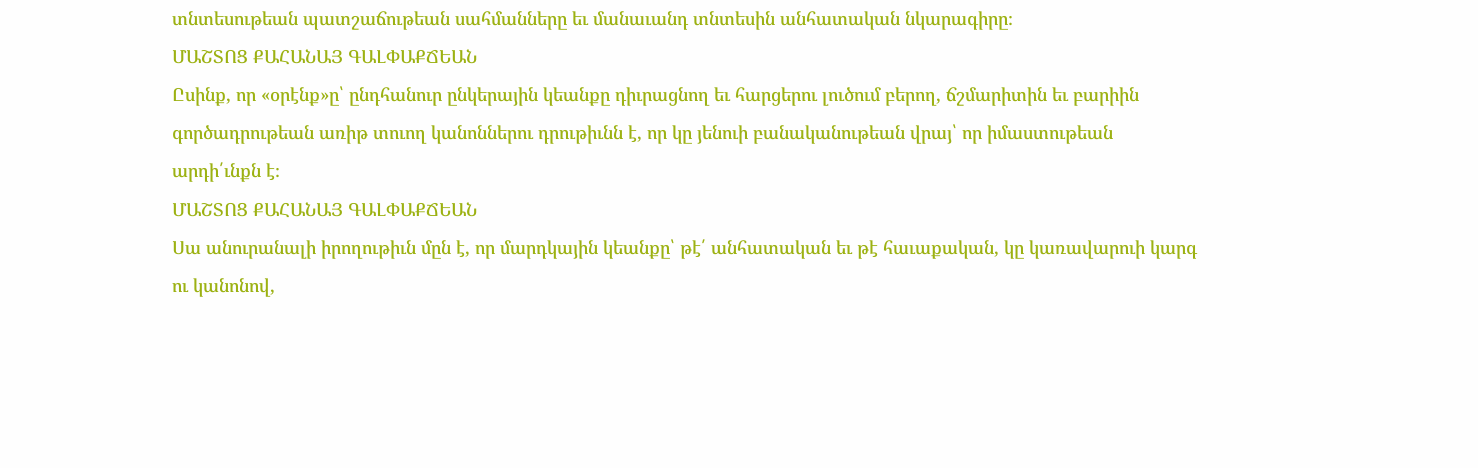տնտեսութեան պատշաճութեան սահմանները եւ մանաւանդ տնտեսին անհատական նկարագիրը։
ՄԱՇՏՈՑ ՔԱՀԱՆԱՅ ԳԱԼՓԱՔՃԵԱՆ
Ըսինք, որ «օրէնք»ը՝ ընդհանուր ընկերային կեանքը դիւրացնող եւ հարցերու լուծում բերող, ճշմարիտին եւ բարիին գործադրութեան առիթ տուող կանոններու դրութիւնն է, որ կը յենուի բանականութեան վրայ՝ որ իմաստութեան արդի՛ւնքն է։
ՄԱՇՏՈՑ ՔԱՀԱՆԱՅ ԳԱԼՓԱՔՃԵԱՆ
Սա անուրանալի իրողութիւն մըն է, որ մարդկային կեանքը՝ թէ՛ անհատական եւ թէ հաւաքական, կը կառավարուի կարգ ու կանոնով,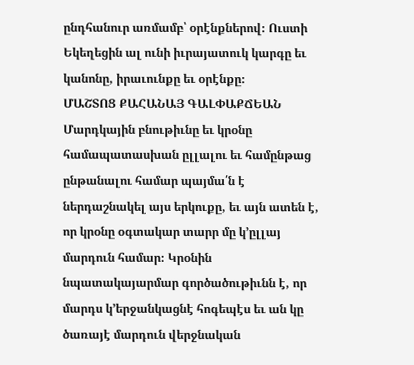ընդհանուր առմամբ՝ օրէնքներով։ Ուստի Եկեղեցին ալ ունի իւրայատուկ կարգը եւ կանոնը, իրաւունքը եւ օրէնքը։
ՄԱՇՏՈՑ ՔԱՀԱՆԱՅ ԳԱԼՓԱՔՃԵԱՆ
Մարդկային բնութիւնը եւ կրօնը համապատասխան ըլլալու եւ համընթաց ընթանալու համար պայմա՛ն է ներդաշնակել այս երկուքը, եւ այն ատեն է, որ կրօնը օգտակար տարր մը կ՚ըլլայ մարդուն համար։ Կրօնին նպատակայարմար գործածութիւնն է, որ մարդս կ՚երջանկացնէ հոգեպէս եւ ան կը ծառայէ մարդուն վերջնական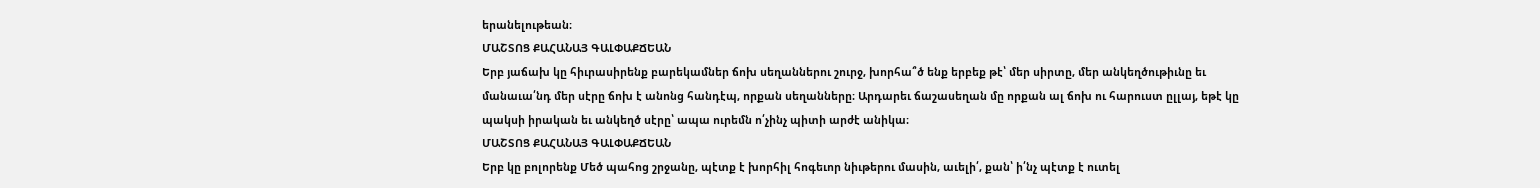երանելութեան։
ՄԱՇՏՈՑ ՔԱՀԱՆԱՅ ԳԱԼՓԱՔՃԵԱՆ
Երբ յաճախ կը հիւրասիրենք բարեկամներ ճոխ սեղաններու շուրջ, խորհա՞ծ ենք երբեք թէ՝ մեր սիրտը, մեր անկեղծութիւնը եւ մանաւա՛նդ մեր սէրը ճոխ է անոնց հանդէպ, որքան սեղանները։ Արդարեւ ճաշասեղան մը որքան ալ ճոխ ու հարուստ ըլլայ, եթէ կը պակսի իրական եւ անկեղծ սէրը՝ ապա ուրեմն ո՛չինչ պիտի արժէ անիկա։
ՄԱՇՏՈՑ ՔԱՀԱՆԱՅ ԳԱԼՓԱՔՃԵԱՆ
Երբ կը բոլորենք Մեծ պահոց շրջանը, պէտք է խորհիլ հոգեւոր նիւթերու մասին, աւելի՛, քան՝ ի՛նչ պէտք է ուտել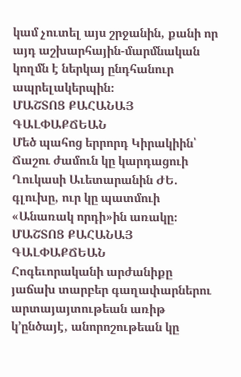կամ չուտել այս շրջանին, քանի որ այդ աշխարհային-մարմնական կողմն է ներկայ ընդհանուր ապրելակերպին։
ՄԱՇՏՈՑ ՔԱՀԱՆԱՅ ԳԱԼՓԱՔՃԵԱՆ
Մեծ պահոց երրորդ Կիրակիին՝ Ճաշու ժամուն կը կարդացուի Ղուկասի Աւետարանին ԺԵ. գլուխը, ուր կը պատմուի «Անառակ որդի»ին առակը։
ՄԱՇՏՈՑ ՔԱՀԱՆԱՅ ԳԱԼՓԱՔՃԵԱՆ
Հոգեւորականի արժանիքը յաճախ տարբեր գաղափարներու արտայայտութեան առիթ կ՚ընծայէ, անորոշութեան կը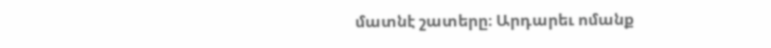մատնէ շատերը։ Արդարեւ ոմանք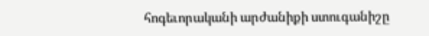հոգեւորականի արժանիքի ստուգանիշը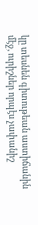կը տեսնեն գիտութեան աստիճանին մէջ, ուրիշներ որպէս չափանիշ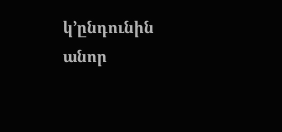կ՚ընդունին անոր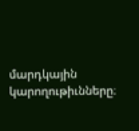մարդկային կարողութիւնները։